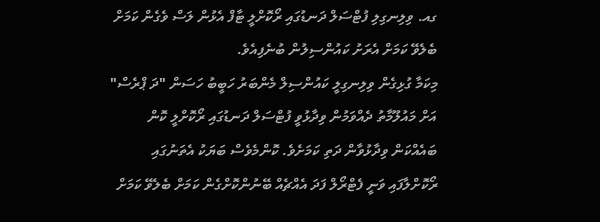ގއ. ވިލިނގިލި ފުޓްސަލް ދަނޑުގައި ރޯކޮށްލީ ޓާފް އެޅުން ލަސް ވެގެން ކަމަށް ބެލެވޭ ކަމަށް އެރަށު ކައުންސިލުން ބުނެފިއެވެ.
މިކަމާ ގުޅިގެން ވިލިނގިލީ ކައުންސިލް މެންބަރު ހަބީބު ހަސަން "ދަ ޕްރެސް" އަށް މައުލޫމާތު ދެއްވަމުން ވިދާޅުވީ ފުޓްސަލް ދަނޑުގައި ރޯކޮށްލީ ކޮން ބައެއްކަން ވިދާޅުވާން ދަތި ކަމަށެވެ. ކޮންމެވެސް ބަޔަކު އެތަނުގައި ރޯކޮށްލާފައި ވަނީ ފެޓްރޯލް ފަދަ އެއްޗެއް ބޭނުންކޮށްގެން ކަމަށް ބެލެވޭ ކަމަށް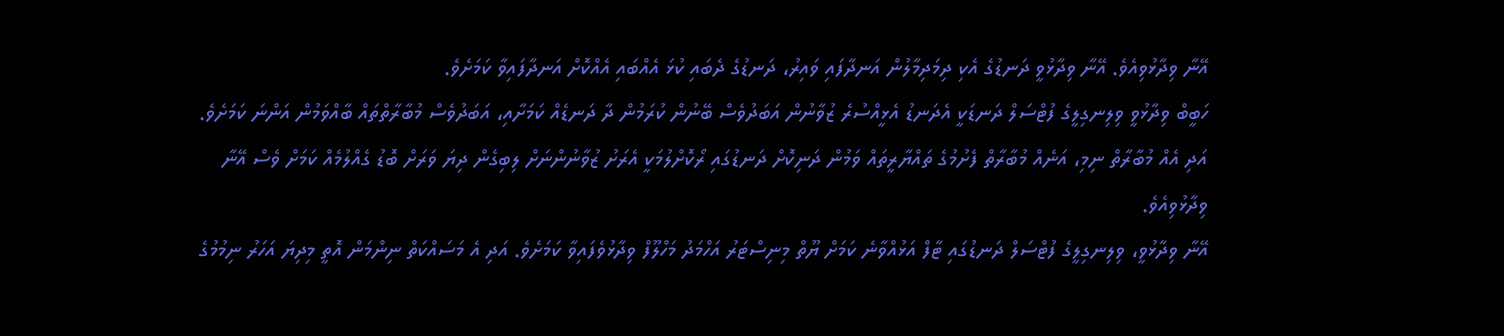އޭނާ ވިދާޅުވިއެވެ. އޭނާ ވިދާޅުވީ ދަނޑުގެ އެކި ދިމަދިމާލުން އަނދާފައި ވައިރު، ދަނޑުގެ ދެބައި ކުޅަ އެއްބައި އެއްކޮށް އަނދާފައިވާ ކަމަށެވެ.
ހަބީބް ވިދާޅުވީ ވިލިނގިލީގެ ފުޓްސަލް ދަނޑަކީ އެދަނޑު އެޅީއްސުރެ ޒުވާނުން އަބަދުވެސް ބޭނުން ކުރަމުން ދާ ދަނޑެއް ކަމަށާއި، އަބަދުވެސް މުބާރާތްތައް ބާއްވަމުން އަންނަ ކަމަށެވެ. އަދި އެއް މުބާރާތް ނިމި، އަނެއް މުބާރާތް ފެށުމުގެ ތައްޔާރީތައް ވަމުން ދަނިކޮށް ދަނޑުގައި ރޯކޮށްލުމަކީ އެރަށު ޒުވާނުންނަށް ލިބިގެން ދިޔަ ވަރަށް ބޮޑު ގެއްލުމެއް ކަމަށް ވެސް އޭނާ ވިދާޅުވިއެވެ.
އޭނާ ވިދާޅުވީ، ވިލިނގިލީގެ ފުޓްސަލް ދަނޑުގައި ޓާފް އަޅުއްވާނެ ކަމަށް ޔޫތް މިނިސްޓަރު އަހްމަދު މަހްލޫފް ވިދާޅުވެފައިވާ ކަމަށެވެ. އަދި އެ މަސައްކަތް ނިންމަން އޮތީ މިދިޔަ އަހަރު ނިމުމުގެ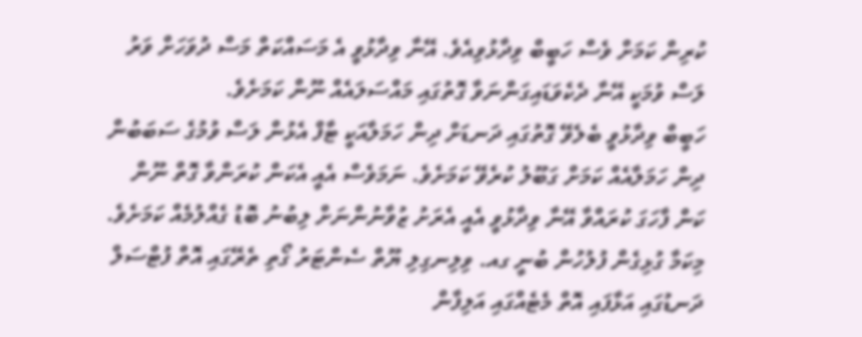ކުރިން ކަމަށް ވެސް ހަބީބް ވިދާޅުވިއެވެ. އޭނާ ވިދާޅުވީ އެ މަސައްކަތް މަސް ދުވަހަށް ވަރު ލަސް ވުމަކީ އޭނާ ދެކެވަޑައިގަންނަވާ ގޮތުގައި މައްސަލައެއް ނޫން ކަމަށެވެ.
ހަބީބް ވިދާޅުވީ ބެލެވޭ ގޮތުގައި ދަނޑަށް ދިން ހަމަލާއަކީ ޓާފް އެޅުން ލަސް ވުމުގެ ސަބަބުން ދިން ހަމަލާއެއް ކަމަށް ގަބޫލު ކުރެވޭ ކަމަށެވެ. ނަމަވެސް އެއީ އެކަން ކުރަންވާ ގޮތް ނޫން ކަން ފާހަގަ ކުރައްވާ އޭނާ ވިދާޅުވީ އެއީ އެރަށު ޒުވާނުންނަށް ލިބުނު ބޮޑު ގެއްލުމެއް ކަމަށެވެ.
މިކަމާ ގުޅިގެން ފުލުހުން ބުނީ ގއ. ވިލިނގިލި ޔޫތް ސެންޓަރު ގޯތި ތެރޭގައި އޮތް ފުޓްސަލް ދަނޑުގައި އަޅާފައި އޮތް މެޓެއްގައި އަލިފާން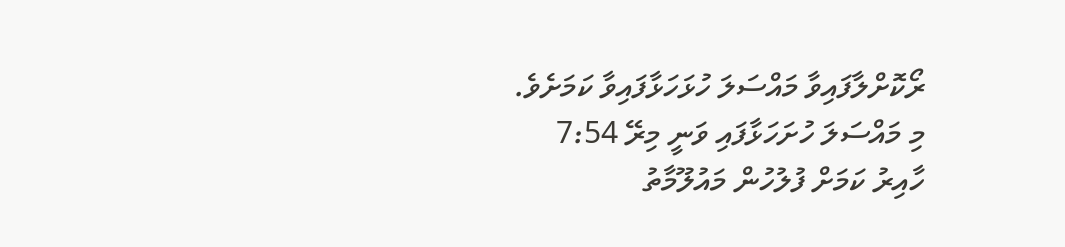ރޯކޮށްލާފައިވާ މައްސަލަ ހުޅަހަޅާފައިވާ ކަމަށެވެ. މި މައްސަލަ ހުށަހަޅާފައި ވަނީ މިރޭ 7:54 ހާއިރު ކަމަށް ފުލުހުން މައުލޫމާތު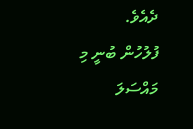ދެއެވެ.
ފުލުހުން ބުނީ މި މައްސަލަ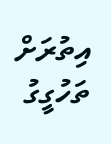އިތުރަށް ތަހުގީގު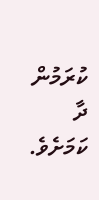ކުރަމުން ދާ ކަމަށެވެ.